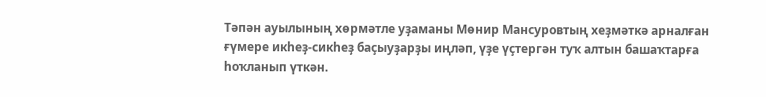Тәпән ауылының хөрмәтле уҙаманы Мөнир Мансуровтың хеҙмәткә арналған ғүмере икһеҙ-сикһеҙ баҫыуҙарҙы иңләп, үҙе үҫтергән туҡ алтын башаҡтарға һоҡланып үткән.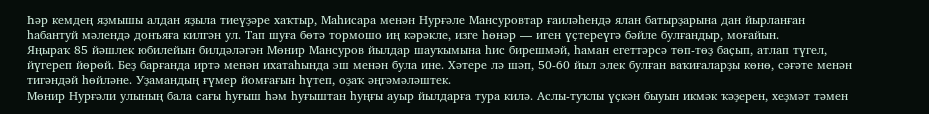Һәр кемдең яҙмышы алдан яҙыла тиеүҙәре хаҡтыр, Маһисара менән Нурғәле Мансуровтар ғаиләһендә ялан батырҙарына дан йырланған һабантуй мәлендә донъяға килгән ул. Тап шуға бөтә тормошо иң кәрәкле, изге һөнәр — иген үҫтереүгә бәйле булғандыр, моғайын.
Яңыраҡ 85 йәшлек юбилейын билдәләгән Мөнир Мансуров йылдар шауҡымына һис бирешмәй, һаман егеттәрсә төп-төҙ баҫып, атлап түгел, йүгереп йөрөй. Беҙ барғанда иртә менән ихатаһында эш менән була ине. Хәтере лә шәп, 50-60 йыл элек булған ваҡиғаларҙы көнө, сәғәте менән тигәндәй һөйләне. Уҙамандың ғүмер йомғағын һүтеп, оҙаҡ әңгәмәләштек.
Мөнир Нурғәли улының бала сағы һуғыш һәм һуғыштан һуңғы ауыр йылдарға тура килә. Аслы-туҡлы үҫкән быуын икмәк ҡәҙерен, хеҙмәт тәмен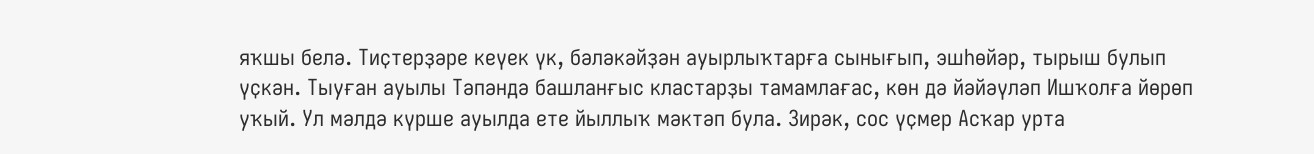яҡшы белә. Тиҫтерҙәре кеүек үк, бәләкәйҙән ауырлыҡтарға сынығып, эшһөйәр, тырыш булып үҫкән. Тыуған ауылы Тәпәндә башланғыс кластарҙы тамамлағас, көн дә йәйәүләп Ишҡолға йөрөп уҡый. Ул мәлдә күрше ауылда ете йыллыҡ мәктәп була. Зирәк, сос үҫмер Асҡар урта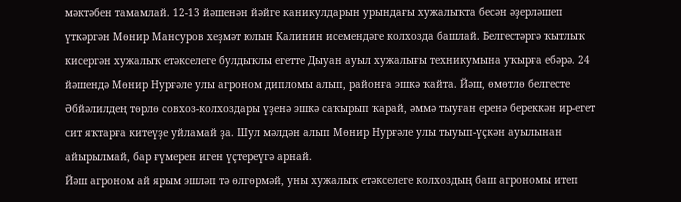мәктәбен тамамлай. 12-13 йәшенән йәйге каникулдарын урындағы хужалыҡта бесән әҙерләшеп үткәргән Мөнир Мансуров хеҙмәт юлын Калинин исемендәге колхозда башлай. Белгестәргә ҡытлыҡ кисергән хужалыҡ етәкселеге булдыҡлы егетте Дыуан ауыл хужалығы техникумына уҡырға ебәрә. 24 йәшендә Мөнир Нурғәле улы агроном дипломы алып, районға эшкә ҡайта. Йәш, өмөтлө белгесте Әбйәлилдең төрлө совхоз-колхоздары үҙенә эшкә саҡырып ҡарай, әммә тыуған еренә береккән ир-егет сит яҡтарға китеүҙе уйламай ҙа. Шул мәлдән алып Мөнир Нурғәле улы тыуып-үҫкән ауылынан айырылмай, бар ғүмерен иген үҫтереүгә арнай.
Йәш агроном ай ярым эшләп тә өлгөрмәй, уны хужалыҡ етәкселеге колхоздың баш агрономы итеп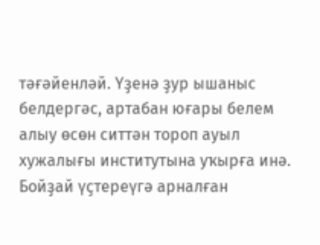тәғәйенләй. Үҙенә ҙур ышаныс белдергәс, артабан юғары белем алыу өсөн ситтән тороп ауыл хужалығы институтына уҡырға инә. Бойҙай үҫтереүгә арналған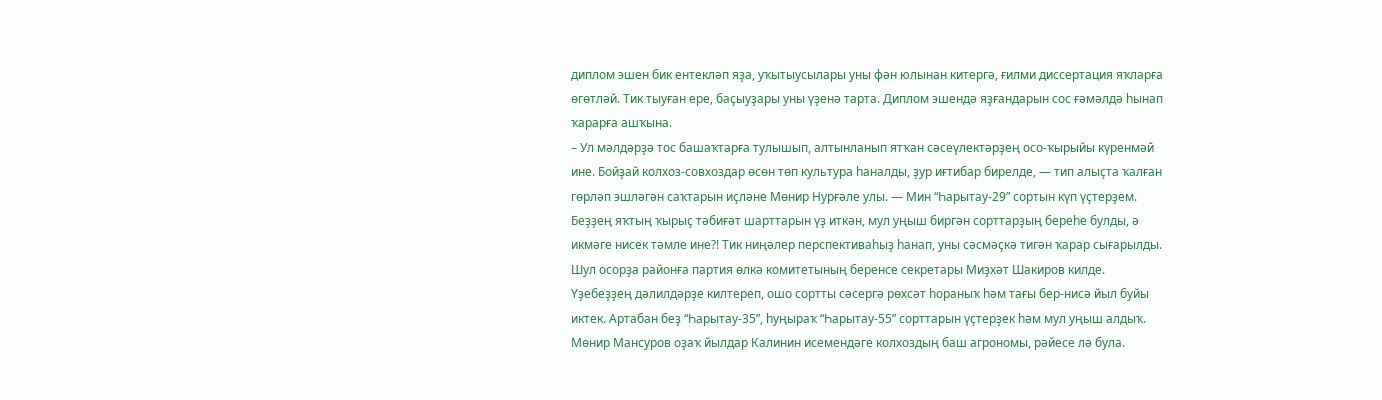диплом эшен бик ентекләп яҙа, уҡытыусылары уны фән юлынан китергә, ғилми диссертация яҡларға өгөтләй. Тик тыуған ере, баҫыуҙары уны үҙенә тарта. Диплом эшендә яҙғандарын сос ғәмәлдә һынап ҡарарға ашҡына.
– Ул мәлдәрҙә тос башаҡтарға тулышып, алтынланып ятҡан сәсеүлектәрҙең осо-ҡырыйы күренмәй ине. Бойҙай колхоз-совхоздар өсөн төп культура һаналды, ҙур иғтибар бирелде, — тип алыҫта ҡалған гөрләп эшләгән саҡтарын иҫләне Мөнир Нурғәле улы. — Мин “Һарытау-29” сортын күп үҫтерҙем. Беҙҙең яҡтың ҡырыҫ тәбиғәт шарттарын үҙ иткән, мул уңыш биргән сорттарҙың береһе булды, ә икмәге нисек тәмле ине?! Тик ниңәлер перспективаһыҙ һанап, уны сәсмәҫкә тигән ҡарар сығарылды. Шул осорҙа районға партия өлкә комитетының беренсе секретары Миҙхәт Шакиров килде. Үҙебеҙҙең дәлилдәрҙе килтереп, ошо сортты сәсергә рөхсәт һораныҡ һәм тағы бер-нисә йыл буйы иктек. Артабан беҙ “Һарытау-35”, һуңыраҡ “Һарытау-55” сорттарын үҫтерҙек һәм мул уңыш алдыҡ.
Мөнир Мансуров оҙаҡ йылдар Калинин исемендәге колхоздың баш агрономы, рәйесе лә була.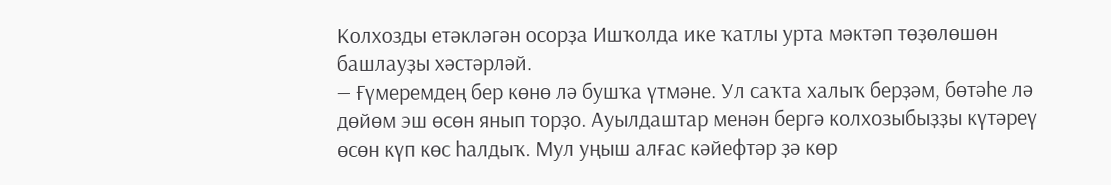Колхозды етәкләгән осорҙа Ишҡолда ике ҡатлы урта мәктәп төҙөлөшөн башлауҙы хәстәрләй.
— Ғүмеремдең бер көнө лә бушҡа үтмәне. Ул саҡта халыҡ берҙәм, бөтәһе лә дөйөм эш өсөн янып торҙо. Ауылдаштар менән бергә колхозыбыҙҙы күтәреү өсөн күп көс һалдыҡ. Мул уңыш алғас кәйефтәр ҙә көр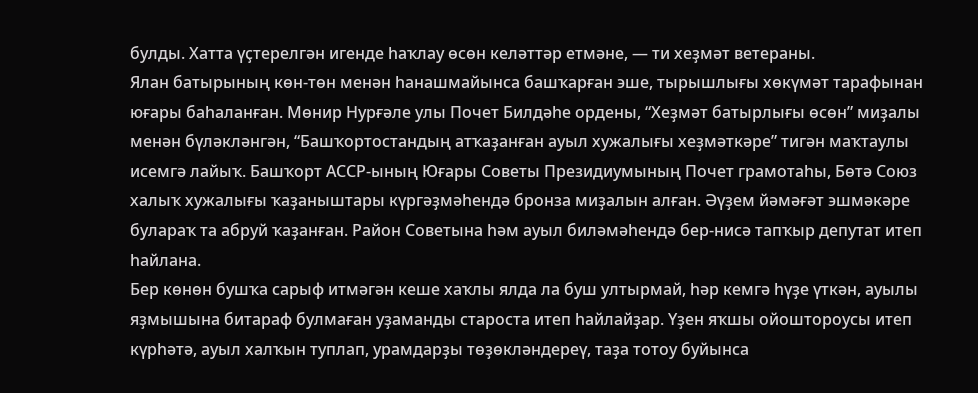булды. Хатта үҫтерелгән игенде һаҡлау өсөн келәттәр етмәне, — ти хеҙмәт ветераны.
Ялан батырының көн-төн менән һанашмайынса башҡарған эше, тырышлығы хөкүмәт тарафынан юғары баһаланған. Мөнир Нурғәле улы Почет Билдәһе ордены, “Хеҙмәт батырлығы өсөн” миҙалы менән бүләкләнгән, “Башҡортостандың атҡаҙанған ауыл хужалығы хеҙмәткәре” тигән маҡтаулы исемгә лайыҡ. Башҡорт АССР-ының Юғары Советы Президиумының Почет грамотаһы, Бөтә Союз халыҡ хужалығы ҡаҙаныштары күргәҙмәһендә бронза миҙалын алған. Әүҙем йәмәғәт эшмәкәре булараҡ та абруй ҡаҙанған. Район Советына һәм ауыл биләмәһендә бер-нисә тапҡыр депутат итеп һайлана.
Бер көнөн бушҡа сарыф итмәгән кеше хаҡлы ялда ла буш ултырмай, һәр кемгә һүҙе үткән, ауылы яҙмышына битараф булмаған уҙаманды староста итеп һайлайҙар. Үҙен яҡшы ойоштороусы итеп күрһәтә, ауыл халҡын туплап, урамдарҙы төҙөкләндереү, таҙа тотоу буйынса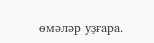өмәләр уҙғара.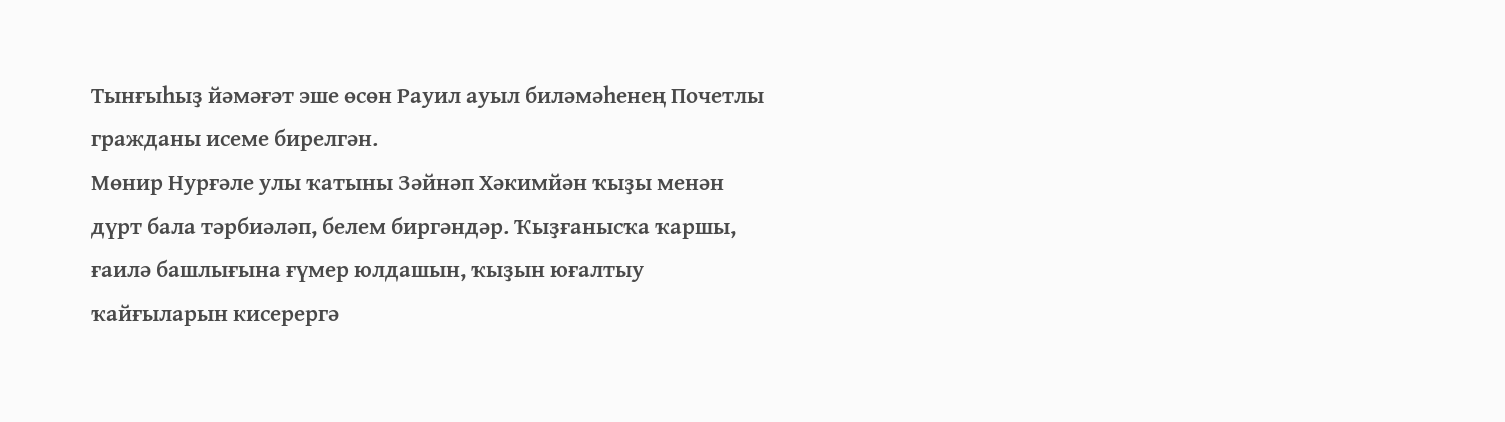Тынғыһыҙ йәмәғәт эше өсөн Рауил ауыл биләмәһенең Почетлы гражданы исеме бирелгән.
Мөнир Нурғәле улы ҡатыны Зәйнәп Хәкимйән ҡыҙы менән дүрт бала тәрбиәләп, белем биргәндәр. Ҡыҙғанысҡа ҡаршы, ғаилә башлығына ғүмер юлдашын, ҡыҙын юғалтыу ҡайғыларын кисерергә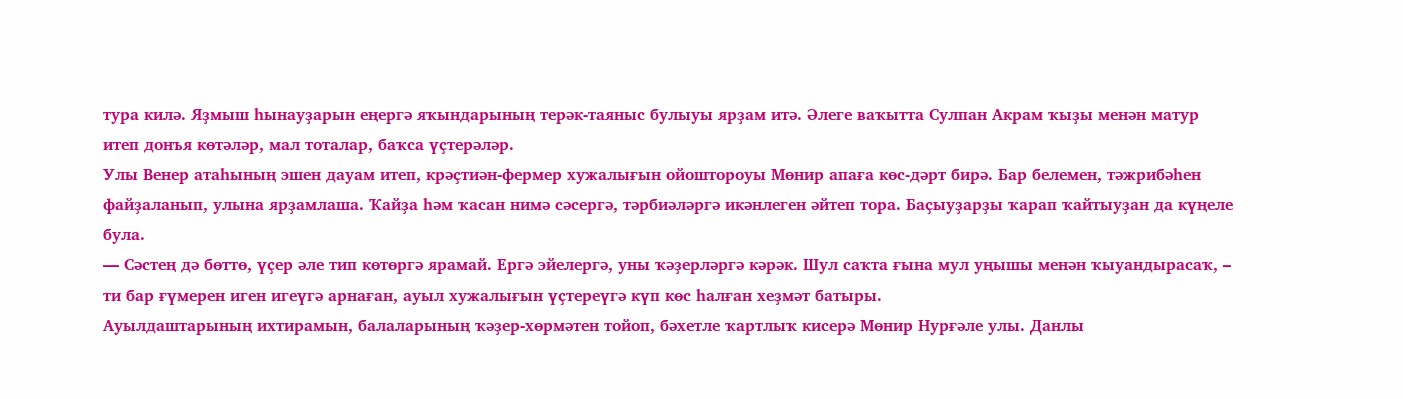тура килә. Яҙмыш һынауҙарын еңергә яҡындарының терәк-таяныс булыуы ярҙам итә. Әлеге ваҡытта Сулпан Акрам ҡыҙы менән матур итеп донъя көтәләр, мал тоталар, баҡса үҫтерәләр.
Улы Венер атаһының эшен дауам итеп, крәҫтиән-фермер хужалығын ойоштороуы Мөнир апаға көс-дәрт бирә. Бар белемен, тәжрибәһен файҙаланып, улына ярҙамлаша. Ҡайҙа һәм ҡасан нимә сәсергә, тәрбиәләргә икәнлеген әйтеп тора. Баҫыуҙарҙы ҡарап ҡайтыуҙан да күңеле була.
— Сәстең дә бөттө, үҫер әле тип көтөргә ярамай. Ергә эйелергә, уны ҡәҙерләргә кәрәк. Шул саҡта ғына мул уңышы менән ҡыуандырасаҡ, – ти бар ғүмерен иген игеүгә арнаған, ауыл хужалығын үҫтереүгә күп көс һалған хеҙмәт батыры.
Ауылдаштарының ихтирамын, балаларының ҡәҙер-хөрмәтен тойоп, бәхетле ҡартлыҡ кисерә Мөнир Нурғәле улы. Данлы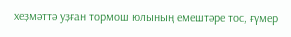хеҙмәттә уҙған тормош юлының емештәре тос, ғүмер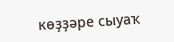көҙҙәре сыуаҡ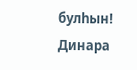булһын!
Динара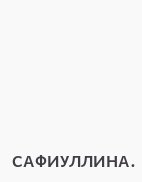САФИУЛЛИНА.